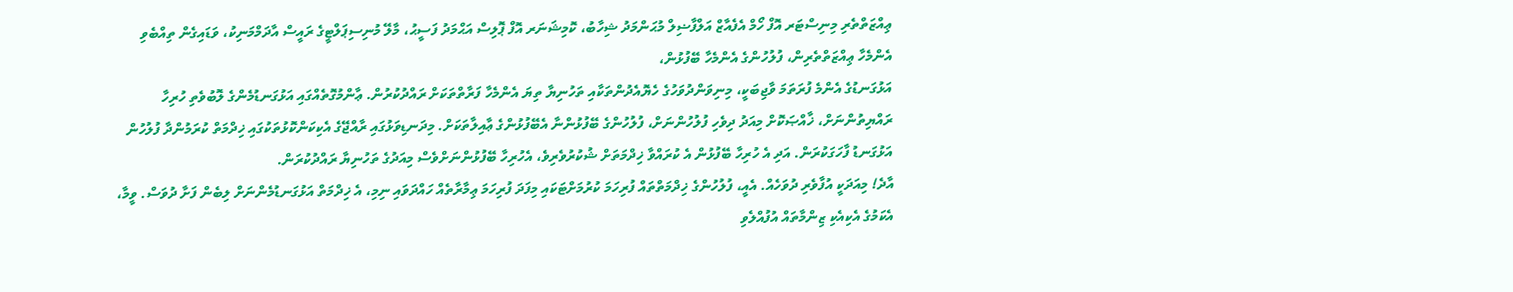ޢިއްޒަތްތެރި މިނިސްޓަރ އޮފް ހޯމް އެފެއާޒް އަލްފާޟިލް މުޙަންމަދު ޝިހާބު، ކޮމިޝަނަރ އޮފް ޕޮލިސް އަޙްމަދު ފަސީޙު، މާލޭ މުނިސިޕަލްޓީގެ ރައީސް އާދަމްމަނިކު، ވަޑައިގެން ތިއްބެވި އެންމެހާ ޢިއްޒަތްތެރިން، ފުލުހުންގެ އެންމެހާ ބޭފުޅުން،
އަޅުގަނޑުގެ އެންމެ ފުރަތަމަ ވާޖިބަކީ، މިނިވަންދުވަހުގެ ހެޔޮއެދުންތަކާއި ތަހުނިޔާ ތިޔަ އެންމެހާ ފަރާތްތަކަށް ރައްދުކުރުން. ޢާންމުގޮތެއްގައި އަޅުގަނޑުމެންގެ ލޮބުވެތި ހުރިހާ ރައްޔިތުންނަށް، ޚާއްޞަކޮށް މިއަދު ދިވެހި ފުލުހުންނަށް، ފުލުހުންގެ ބޭފުޅުންނާ އެބޭފުޅުންގެ ޢާއިލާތަކަށް. މިދަނޑިވަޅުގައި ރާއްޖޭގެ އެކިކަންކޮޅުތަކުގައި ޚިދްމަތް ކުރަމުންދާ ފުލުހުން އަޅުގަނޑު ފާހަގަކުރަން. އަދި އެ ހުރިހާ ބޭފުޅުން އެ ކުރައްވާ ޚިދްމަތަށް ޝުކުރުވެރިވެ، އެހުރިހާ ބޭފުޅުންނަށްވެސް މިއަދުގެ ތަހުނިޔާ ރައްދުކުރަން.
އާދެ! މިއަދަކީ އުފާވެރި ދުވަހެއް. އެއީ، ފުލުހުންގެ ޚިދްމަތްތައް ފުރިހަމަ ކުރުމަށްޓަކައި މިފަދަ ފުރިހަމަ ޢިމާރާތެއް ހައްދަވައި ނިމި، އެ ޚިދްމަތް އަޅުގަނޑުމެންނަށް ލިބެން ފަށާ ދުވަސް. ވީމާ، އެކަމުގެ އެކިއެކި ޒިންމާތައް އުފުއްލެވި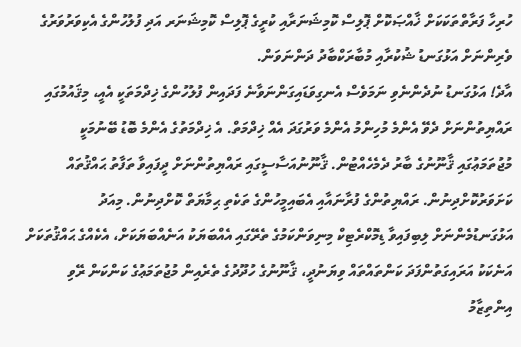ހުރިހާ ފަރާތްތަކަކަށް ޚާއްޞަކޮށް ޕޮލިސް ކޮމިޝަނަރާއި ކުރީގެ ޕޮލިސް ކޮމިޝަނަރ އަދި ފުލުހުންގެ އެކިވަރުވަރުގެ ވެރިންނަށް އަޅުގަނޑު ޝުކުރާއި މުބާރަކްބާދު ދަންނަވަން.
އާދެ! އަޅުގަނޑު ނުދެންނެވި ނަމަވެސް އެނގިވަޑައިގަންނަވާނެ ފަދައިން ފުލުހުންގެ ޚިދްމަތަކީ އެއީ، މިޤައުމުގައި ރައްޔިތުންނަށް ދެވޭ އެންމެ މުހިންމު އެންމެ ވަރުގަދަ އެއް ޚިދްމަތް. އެ ޚިދްމަތުގެ އެންމެ ބޮޑު ބޭނުމަކީ މުޖުތަމަޢުގައި ޤާނޫނުގެ ބާރު ދެމެހެއްޓުން. ޤާނޫނުއަސާސީގައި ރައްޔިތުންނަށް ދީފައިވާ ތަފާތު ޙައްޤުތައް ކަށަވަރުކޮށްދިނުން. ރައްޔިތުންގެ ފުރާނައާއި އެބައިމީހުންގެ ތަކެތި ޙިމާޔަތް ކޮށްދިނުން. މިއަދު އަޅުގަނޑުމެންނަށް ލިބިފައިވާ ޑިމޮކްރެޓިކް މިނިވަންކަމުގެ ތެރޭގައި އެއްބަޔަކު އަނެއްބަޔަކަށް، އެކެއްގެ ޙައްޤުތަކަށް އަނެކަކު އަރައިގަތުންފަދަ ކަންތައްތައް ވިޔަނުދީ، ޤާނޫނުގެ ހުދޫދުގެ ތެރެއިން މުޖުތަމަޢުގެ ކަންކަން ރޭވި އިންތިޒާމު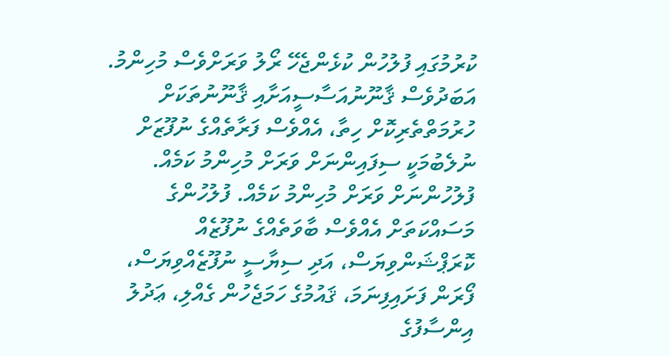ކުރުމުގައި ފުލުހުން ކުޅެންޖެހޭ ރޯލު ވަރަށްވެސް މުހިންމު. އަބަދުވެސް ޤާނޫނުއަސާސީއަށާއި ޤާނޫނުތަކަށް ހުރުމަތްތެރިކޮށް ހިތާ، އެއްވެސް ފަރާތެއްގެ ނުފޫޒަށް ނުލެބުމަކީ ސިފައިންނަށް ވަރަށް މުހިންމު ކަމެއް. ފުލުހުންނަށް ވަރަށް މުހިންމު ކަމެއް. ފުލުހުންގެ މަސައްކަތަށް އެއްވެސް ބާވަތެއްގެ ނުފޫޒެއް ކޮރަޕްޝަންވިޔަސް، އަދި ސިޔާސީ ނުފޫޒެއްވިޔަސް، ފޯރަން ފަށައިފިނަމަ، ޤައުމުގެ ހަމަޖެހުން ގެއްލި، ޢަދުލު އިންސާފުގެ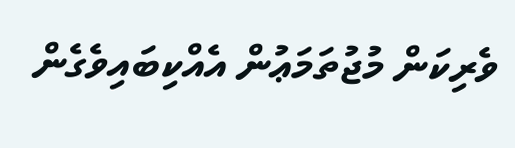ވެރިކަން މުޖުތަމަޢުން އެއްކިބައިވެގެން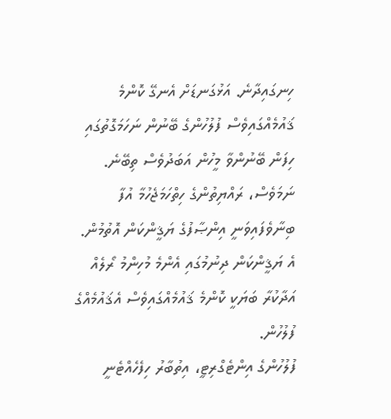ހިނގައިދާނެ. އަޅުގަނޑަށް އެނގޭ ކޮންމެ ޤައުމެއްގައިވެސް ފުލުހުންގެ ބޭނުން ނަހަމަގޮތުގައި ހިފަން ބޭނުންވާ މީހުން އަބަދުވެސް ތިބޭނެ. ނަމަވެސް، ރައްޔިތުންގެ ހިތްހަމަޖެހުމާ އުފާ ބިނާވެފައިވަނީ އިންޞާފުގެ ޔަޤީންކަން އޮތުމުން. އެ ޔަޤީންކަން ދިނުމުގައި އެންމެ މުހިންމު ރޯލެއް އަދާކުރާ ބަޔަކީ ކޮންމެ ޤައުމެއްގައިވެސް އެޤައުމެއްގެ ފުލުހުން.
ފުލުހުންގެ އިންޓެގްރިޓީ، އިތުބާރު ހިފެހެއްޓެނީ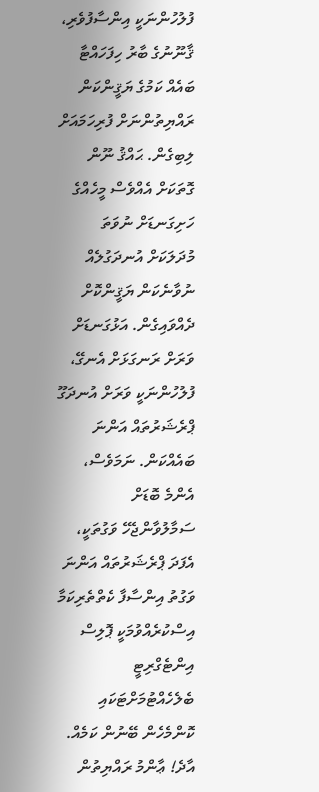ފުލުހުންނަކީ އިންސާފުވެރި، ޤާނޫނުގެ ބާރު ހިފަހައްޓާ ބައެއް ކަމުގެ ޔަޤީންކަން ރައްޔިތުންނަށް ފުރިހަމައަށް ލިބިގެން. ޙައްޤު ނޫން ގޮތަކަށް އެއްވެސް މީހެއްގެ ހަށިގަނޑަށް ނުވަތަ މުދަލަކަށް އުނދަގުލެއް ނުވާނެކަން ޔަޤީންކޮށް ދެއްވައިގެން. އަޅުގަނޑަށް ވަރަށް ރަނގަޅަށް އެނގޭ، ފުލުހުންނަކީ ވަރަށް އުނދަގޫ ޕްރެޝަރުތައް އަންނަ ބައެއްކަން. ނަމަވެސް، އެންމެ ބޮޑަށް ސަމާލުވާންޖެހޭ ވަގުތަކީ، އެފަދަ ޕްރެޝަރުތައް އަންނަ ވަގުތު އިންސާފާ ކެތްތެރިކަމާ އިސްކުރެއްވުމަކީ ޕޮލިސް އިންޓެގްރިޓީ ބެލެހެއްޓުމަށްޓަކައި ކޮންމެހެން ބޭނުން ކަމެއް.
އާދެ! ޢާންމު ރައްޔިތުން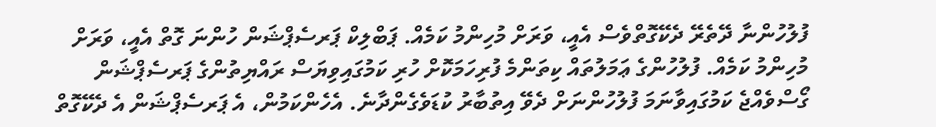ފުލުހުންނާ ދޭތެރޭ ދެކޭގޮތްވެސް އެއީ، ވަރަށް މުހިންމު ކަމެއް. ޕަބްލިކް ޕަރސެޕްޝަން ހުންނަ ގޮތް އެއީ، ވަރަށް މުހިންމު ކަމެއް. ފުލުހުންގެ ޢަމަލުތައް ކިތަންމެ ފުރިހަމަކޮށް ހުރި ކަމުގައިވިޔަސް ރައްޔިތުންގެ ޕަރސެޕްޝަން ގޯސްވެއްޖެ ކަމުގައިވާނަމަ ފުލުހުންނަށް ދެވޭ އިތުބާރު ކުޑަވެގެންދާނެ. އެހެންކަމުން، އެ ޕަރސެޕްޝަން އެ ދެކޭގޮތް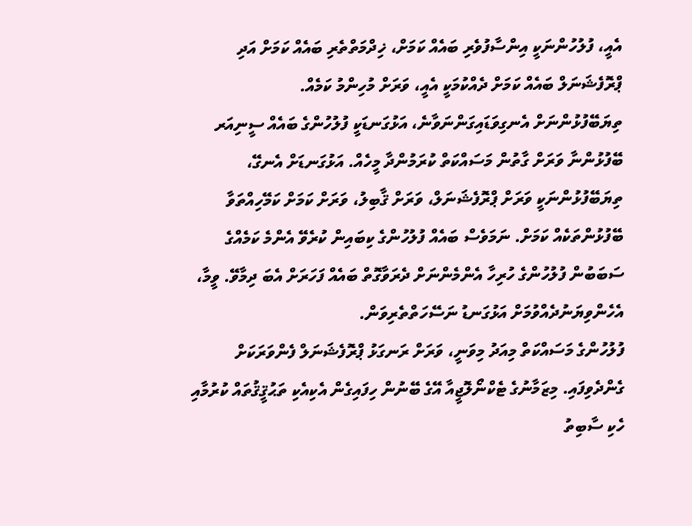އެއީ، ފުލުހުންނަކީ އިންސާފުވެރި ބައެއް ކަމަށް، ޚިދްމަތްތެރި ބައެއް ކަމަށް އަދި ޕްރޮފެޝަނަލް ބައެއް ކަމަށް ދެއްކުމަކީ އެއީ، ވަރަށް މުހިންމު ކަމެއް.
ތިޔަބޭފުޅުންނަށް އެނގިވަޑައިގަންނަވާނެ، އަޅުގަނޑަކީ ފުލުހުންގެ ބައެއް ސީނިއަރ ބޭފުޅުންނާ ވަރަށް ގާތުން މަސައްކަތް ކުރަމުންދާ މީހެއް. އަޅުގަނޑަށް އެނގޭ، ތިޔަބޭފުޅުންނަކީ ވަރަށް ޕްރޮފެޝަނަލް، ވަރަށް ޤާބިލު، ވަރަށް ކަމަށް ކަމޭހިއްތަވާ ބޭފުޅުންތަކެއް ކަމަށް. ނަމަވެސް ބައެއް ފުލުހުންގެ ކިބައިން ކުރެވޭ އެންމެ ކަމެއްގެ ސަބަބުން ފުލުހުންގެ ހުރިހާ އެންމެންނަށް ދެރަވާގޮތް ބައެއް ފަހަރަށް އެބަ ދިމާވޭ. ވީމާ، އެހެންވިޔަނުދެއްވުމަށް އަޅުގަނޑު ނަސޭހަތްތެރިވަން.
ފުލުހުންގެ މަސައްކަތް މިއަދު މިވަނީ، ވަރަށް ރަނގަޅު ޕްރޮފެޝަނަލް ފެންވަރަކަށް ގެންދެވިފައި. މިޒަމާނުގެ ޓެކްނޯލޮޖީއާ އޭގެ ބޭނުން ހިފައިގެން އެކިއެކި ތަޙުޤީޤުތައް ކުރުމާއި ހެކި ސާބިތު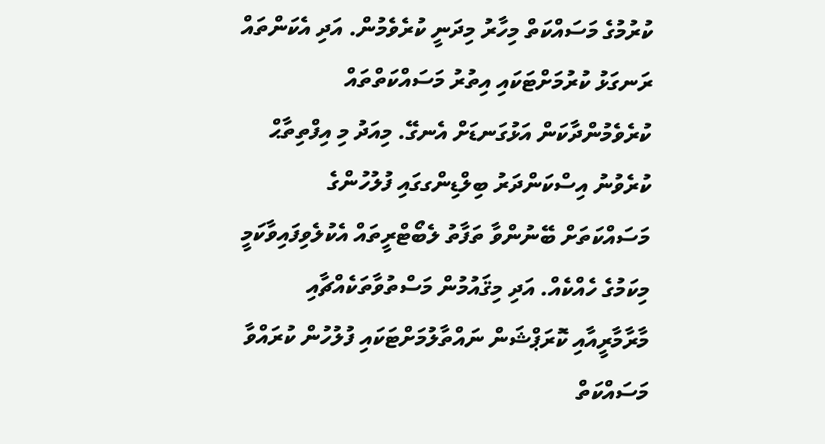ކުރުމުގެ މަސައްކަތް މިހާރު މިދަނީ ކުރެވެމުން. އަދި އެކަންތައް ރަނގަޅު ކުރުމަށްޓަކައި އިތުރު މަސައްކަތްތައް ކުރެވެމުންދާކަން އަޅުގަނޑަށް އެނގޭ. މިއަދު މި އިފްތިތާޙް ކުރެވުނު އިސްކަންދަރު ބިލްޑިންގގައި ފުލުހުންގެ މަސައްކަތަށް ބޭނުންވާ ތަފާތު ލެބޯޓްރީތައް އެކުލެވިފައިވާކަމީ މިކަމުގެ ހެއްކެއް. އަދި މިޤައުމުން މަސްތުވާތަކެއްޗާއި މާރާމާރީއާއި ކޮރަޕްޝަން ނައްތާލުމަށްޓަކައި ފުލުހުން ކުރައްވާ މަސައްކަތް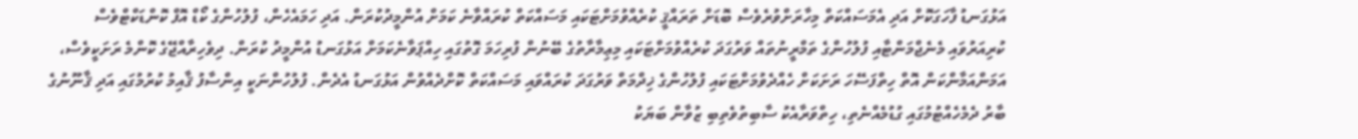އަޅުގަނޑު ފާހަގަކޮށް އަދި އެމަސައްކަތް މިހާރަށްވުރެވެސް ބޮޑަށް ތަރައްޤީ ކުރެއްވުމަށްޓަކައި މަސައްކަތް ކުރައްވާނެ ކަމަށް އުންމީދުކުރަން. އަދި ހަމައެހެން، ފުލުހުންގެ ކޯޑް އޮފް ކޮންޑަކްޓްވެސް ކުރިއަރުވައި މެނެޖްމަންޓާއި ފުލުހުންގެ ތަމްރީނުތައް ވަރުގަދަ ކުރެއްވުމަށްޓަކައި މިޢިމާރާތުގެ ބޭނުން ފުރިހަމަ ގޮތުގައި ހިއްޕަވާނެކަމަށް އަޅުގަނޑު އުންމީދު ކުރަން. ދިވެހިރާއްޖޭގެ ކޮންމެ ރަށަކީވެސް، އަމަންއަމާންކަން އޮތް ހިތްފަސޭހަ ރަށަކަށް ހެއްދެވުމަށްޓަކައި ފުލުހުންގެ ޚިދްމަތް ވަރުގަދަ ކުރައްވައި މަސައްކަތް ކޮށްދެއްވުން އަޅުގަނޑު އެދެން. ފުލުހުންނަކީ އިންސާފު ޤާއިމު ކުރުމުގައި އަދި ޤާނޫނުގެ ބާރު ދެމެހެއްޓުމުގައި ގުޑުމެއްނެތި، ހިތްވަރާއެކު ސާބިތުވެތިބި ޒުވާން ބަޔަކު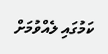ކަމުގައި ލެއްވުމަށް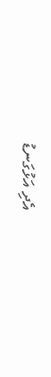އެދި އަޅުގަނޑު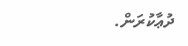ދުޢާކުރަން.